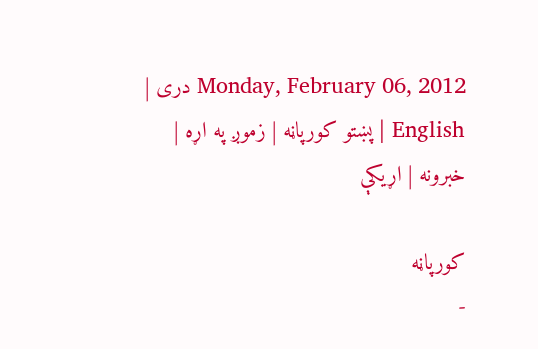Monday, February 06, 2012 درى | English | پښتو كورپاڼه | زموږ په اړه | خبرونه | اړيكې

كورپاڼه
-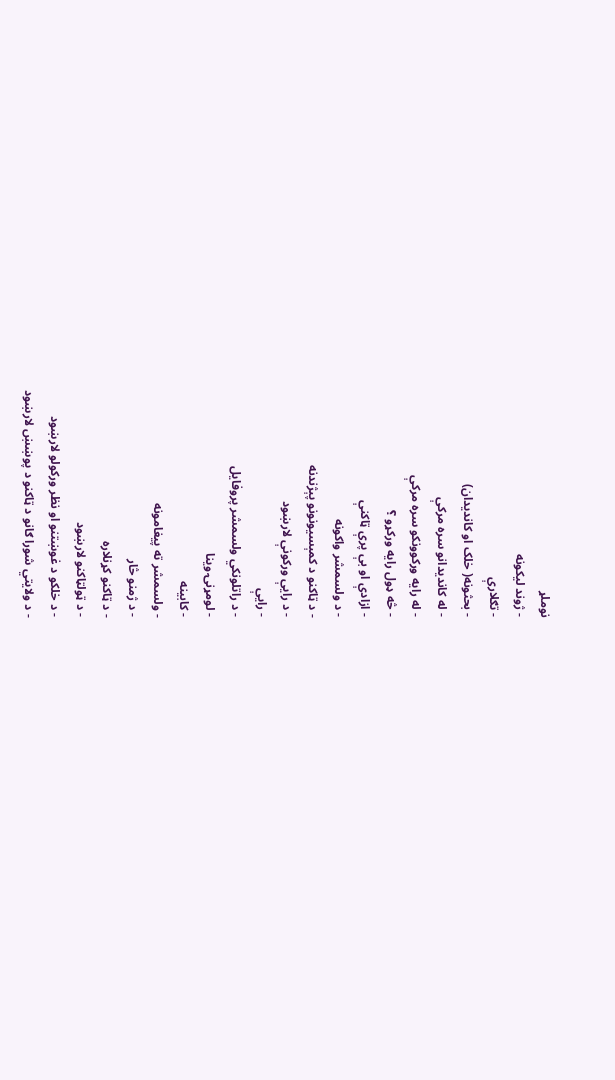نوملړ
- ژوند ليکونه
- تګلارې
- بحثونه( خلک او کانديدان)
- له کانديدانو سره مرکې
- له رايه ورکوونکو سره مرکې
- څه ډول رايه ورکړو ؟
- ازادې او بې پرې ټاکنې
- د ولسمشر واکونه
- د ټاکنو د کمېسيونونو پېژندنه
- د رايې ورکونې لارښود
- رايې
- د راتلونکي ولسمشر پروفايل
- لومړنۍ وينا
- کابينه
- ولسمشر ته پيغامونه
- د ژمنو څار
- د ټاکنو کړنلاره
- د ټولټاکنو لارښود
- د خلکو د غوښتنو او نظر ورکولو لارښود
- د ولايتي شورا ګانو د ټاکنو د پوښښ لارښود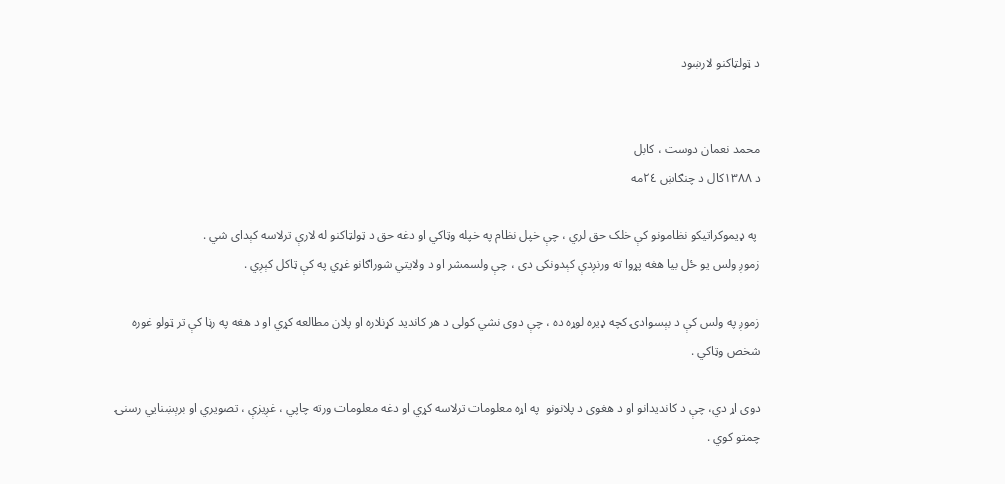د ټولټاکنو لارښود


محمد نعمان دوست ، کابل
د ١٣٨٨کال د چنګاښ ٢٤مه

 په ډيموکراتيکو نظامونو کې خلک حق لري ، چې خپل نظام په خپله وټاکي او دغه حق د ټولټاکنو له لارې ترلاسه کېداى شي .
زموږ ولس يو ځل بيا هغه پړوا ته ورنږدې کېدونکى دى ، چې ولسمشر او د ولايتي شوراګانو غړي په کې ټاکل کېږي .

زموږ په ولس کې د بېسوادۍ کچه ډيره لوړه ده ، چې دوى نشي کولى د هر کانديد کړنلاره او پلان مطالعه کړي او د هغه په رڼا کې تر ټولو غوره شخص وټاکي .

دوى اړ دي، چې د کانديدانو او د هغوى د پلانونو  په اړه معلومات ترلاسه کړي او دغه معلومات ورته چاپي ، غږيزې ، تصويري او برېښنايي رسنۍ چمتو کوي .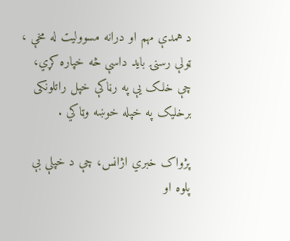د همدې مهم او درانه مسووليت له مخې ، ټولې رسنۍ بايد داسې څه خپاره کړي، چې خلک يې په رڼاکې خپل راتلونکى برخليک په خپله خوښه وټاکي .

پژواک خبري اژانس، چې د خپلې بې پلوه او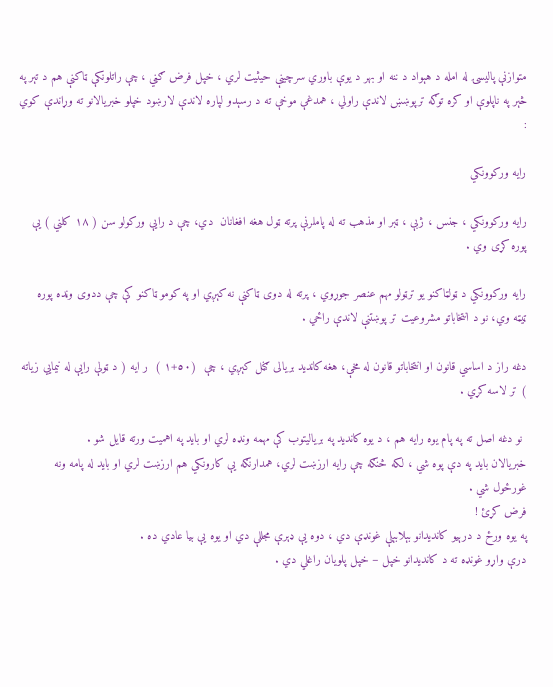متوازنې پاليسۍ له امله د هېواد د ننه او بهر د يوې باوري سرچينې حيثيت لري ، خپل فرض ګڼي ، چې راتلونکې ټاکنې هم د تېر په څېر په ناپلوې او کره توګه ترپوښښ لاندې راولي ، همدغې موخې ته د رسېدو لپاره لاندې لارښود خپلو خبريالانو ته وړاندې کوي :

رايه ورکوونکي

رايه ورکوونکي ، جنس ، ژبې ، ټبر او مذهب ته له پاملرنې پرته ټول هغه افغانان  دي، چې د رايې ورکولو سن ( ١٨ کلني ) يې پوره کړى وي .

رايه ورکوونکي د ټولټاکنو يو ترټولو مهم عنصر جوړوي ، پرته له دوى ټاکنې نه کېږي او په کومو ټاکنو کې چې ددوى وڼده پوره ټيټه وي، نو د انتخاباتو مشروعيت تر پوښتنې لاندې راځي .

دغه راز د اساسي قانون او انتخاباتو قانون له مخې، هغه کانديد بريالى ګڼل کېږي ، چې  (٥٠+١ )  ر ايه ( د ټولې رايې له نيمايي زياته ) تر لاسه کړي .

 نو دغه اصل ته په پام يوه رايه هم ، د يوه کانديد په برياليتوب کې مهمه ونډه لري او بايد په اهميت ورته قايل شو .
خبريالان بايد په دې پوه شي ، لکه څنګه چې رايه ارزښت لري، همدارنګه يې کارونکي هم ارزښت لري او بايد له پامه ونه غورځول شي .
فرض کړئ !
په يوه ورځ د درېيو کانديدانو بېلابېلې غونډې دي ، دوه يې ډېرې مجللې دي او يوه يې بيا عادي ده .
درې واړو غونډه ته د کانديدانو خپل – خپل پلويان راغلي دي .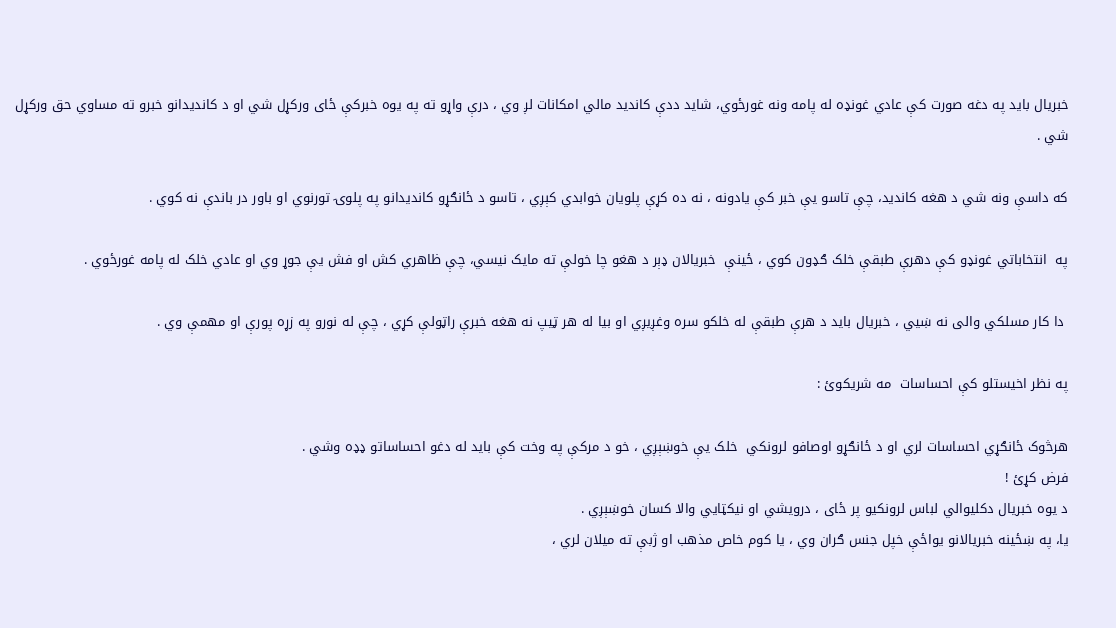خبريال بايد په دغه صورت کې عادي غونډه له پامه ونه غورځوي، شايد ددې کانديد مالي امکانات لږ وي ، درې واړو ته په يوه خبرکې ځاى ورکړل شي او د کانديدانو خبرو ته مساوي حق ورکړل شي .

که داسې ونه شي د هغه کانديد، چې تاسو يې خبر کې يادونه ، نه ده کړې پلويان خوابدي کېږي ، تاسو د ځانګړو کانديدانو په پلوۍ تورنوي او باور در باندې نه کوي .

په  انتخاباتي غونډو کې دهرې طبقې خلک ګډون کوي ، ځينې  خبريالان ډېر د هغو چا خولې ته مايک نيسي، چې ظاهري کش او فش يې جوړ وي او عادي خلک له پامه غورځوي .

 دا کار مسلکي والى نه ښيي ، خبريال بايد د هرې طبقې له خلکو سره وغږيږي او بيا له هر ټيپ نه هغه خبرې راټولې کړي ، چې له نورو په زړه پورې او مهمې وي .

په نظر اخيستلو کې احساسات  مه شريکوئ :

هرڅوک ځانګړي احساسات لري او د ځانګړو اوصافو لرونکي  خلک يې خوښېږي ، خو د مرکې په وخت کې بايد له دغو احساساتو ډډه وشي .
فرض کړئ !
د يوه خبريال دکليوالي لباس لرونکيو پر ځاى ، درويشي او نيکټايي والا کسان خوښېږي .
يا، په ښځينه خبريالانو يواځې خپل جنس ګران وي ، يا کوم خاص مذهب او ژبې ته ميلان لري ،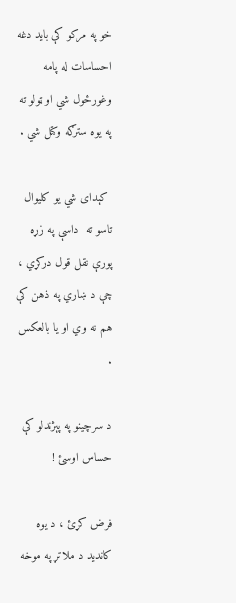خو په مرکو کې بايد دغه احساسات له پامه وغورځول شي او ټولو ته په يوه سترګه وکتل شي .

 کېداى شي يو کليوال تاسو ته  داسې په زړه پورې نقل قول درکړي ، چې د ښاري په ذهن کې هم نه وي او يا بالعکس .

د سرچينو په پېژندلو کې حساس اوسئ !

فرض کړئ ، د يوه کانديد د ملاتړ په موخه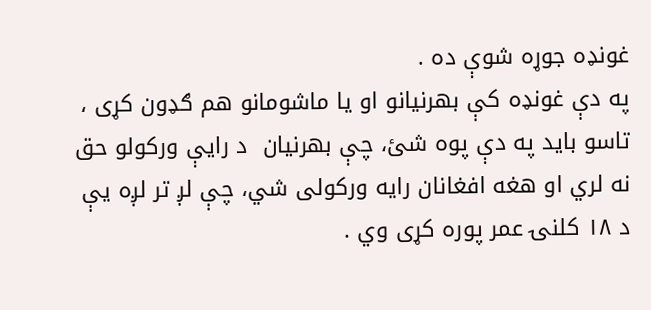غونډه جوړه شوې ده .
په دې غونډه کې بهرنيانو او يا ماشومانو هم ګډون کړى ، تاسو بايد په دې پوه شئ، چې بهرنيان  د رايې ورکولو حق نه لري او هغه افغانان رايه ورکولى شي، چې لږ تر لږه يې  د ١٨ کلنۍ عمر پوره کړى وي .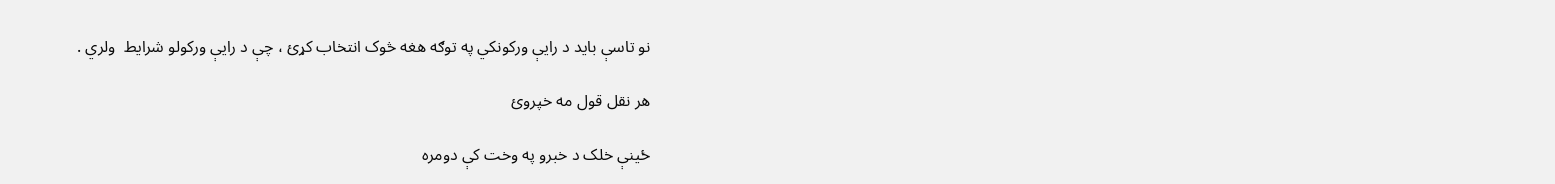نو تاسې بايد د رايې ورکونکي په توګه هغه څوک انتخاب کړئ ، چې د رايې ورکولو شرايط  ولري .

هر نقل قول مه خپروئ

ځينې خلک د خبرو په وخت کې دومره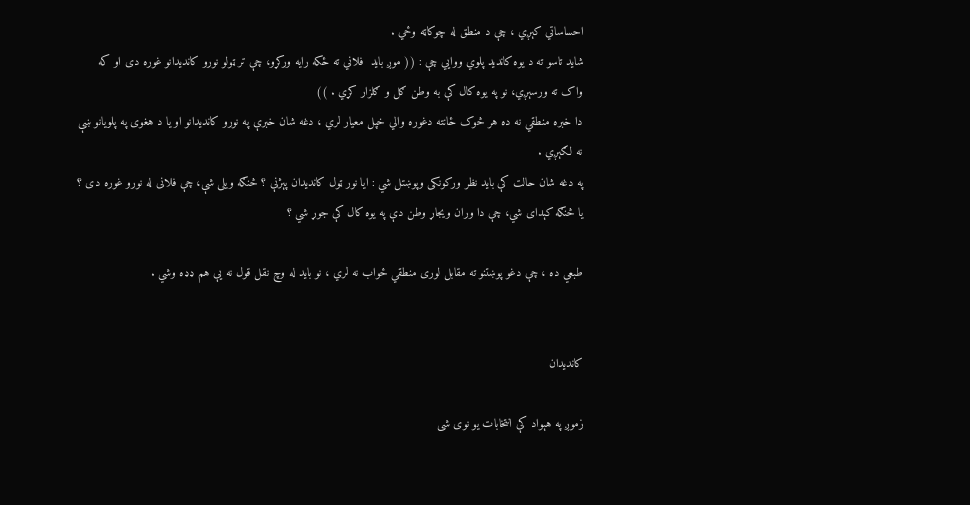احساساتي کېږي ، چې د منطق له چوکاټه وځي .
شايد تاسو ته د يوه کانديد پلوي ووايي چې : (( موږ بايد  فلاني ته ځکه رايه ورکړو، چې تر ټولو نورو کانديدانو غوره دى او که واک ته ورسېږي، نو په يوه کال کې به وطن ګل و ګلزار کړي . ))
دا خبره منطقي نه ده هر څوک ځانته دغوره والي خپل معيار لري ، دغه شان خبرې په نورو کانديدانو او يا د هغوى په پلويانو ښې نه لګېږي .
په دغه شان حالت کې بايد نظر ورکونکى وپوښتل شي : ايا نور ټول کانديدان پېژنې ؟ څنګه ويلى شې، چې فلانى له نورو غوره دى ؟
يا څنګه کېداى شي، چې دا وران ويجاړ وطن دې په يوه کال کې جوړ شي ؟

طبعي ده ، چې دغو پوښتنو ته مقابل لورى منطقي ځواب نه لري ، نو بايد له وچ نقل قول نه يې هم ډډه وشي .


کانديدان

زموږ په هېواد کې انتخابات يو نوى شى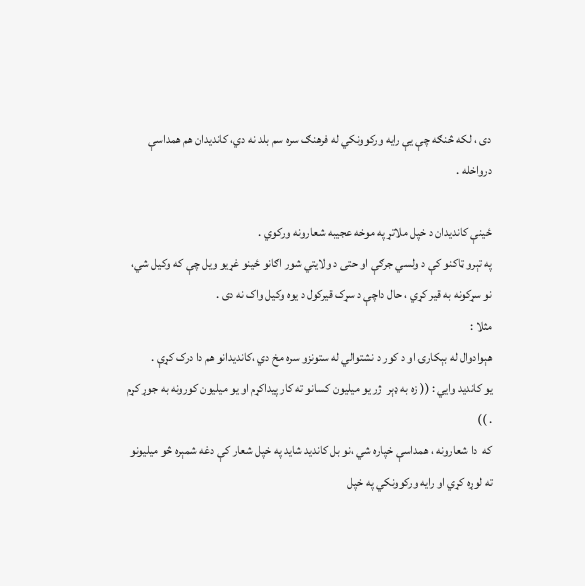دى ، لکه څنګه چې يې رايه ورکوونکي له فرهنګ سره سم بلد نه دي، کانديدان هم همداسې درواخله .

ځينې کانديدان د خپل ملاتړ په موخه عجيبه شعارونه ورکوي .
په تېرو ټاکنو کې د ولسي جرګې او حتى د ولايتي شور اګانو ځينو غړيو ويل چې که وکيل شي، نو سړکونه به قير کړي ، حال داچې د سړک قيرکول د يوه وکيل واک نه دى .
مثلا :
هېوادوال له بېکارۍ او د کور د نشتوالي له ستونزو سره مخ دي ،کانديدانو هم دا درک کړې .
يو کانديد وايي : (( زه به ډېر  ژر يو ميليون کسانو ته کار پيداکړم او يو ميليون کورونه به جوړ کړم . ))
که  دا شعارونه ، همداسې خپاره شي ،نو بل کانديد شايد په خپل شعار کې دغه شمېره څو ميليونو ته لوړه کړي او رايه ورکوونکي په خپل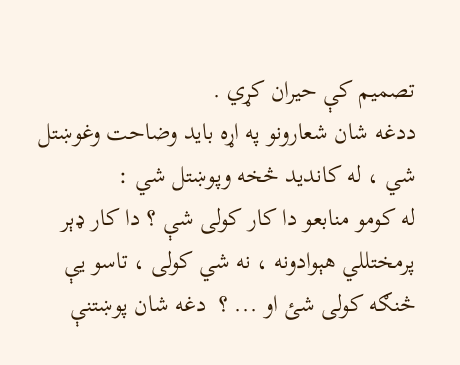تصميم کې حيران کړي .
ددغه شان شعارونو په اړه بايد وضاحت وغوښتل شي ، له کانديد څخه وپوښتل شي :
له کومو منابعو دا کار کولى شې ؟ دا کار ډېر پرمختللي هېوادونه ، نه شي کولى ، تاسو يې څنګه کولى شئ او ... ؟  دغه شان پوښتنې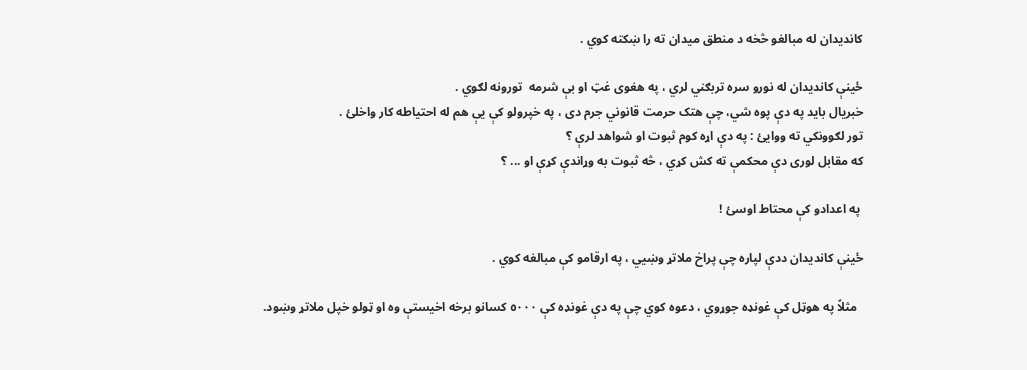کانديدان له مبالغو څخه د منطق ميدان ته را ښکته کوي .

ځينې کانديدان له نورو سره تربګني لري ، په هغوى غټ او بې شرمه  تورونه لګوي .
خبريال بايد په دې پوه شي، چې هتک حرمت قانوني جرم دى ، په خپرولو کې يې هم له احتياطه کار واخلئ .
تور لګوونکي ته ووايئ : په دې اړه کوم ثبوت او شواهد لرې ؟
که مقابل لورى دې محکمې ته کش کړي ، څه ثبوت به وړاندې کړې او ... ؟

 په اعدادو کې محتاط اوسئ !

ځينې کانديدان ددې لپاره چې پراخ ملاتړ وښيي ، په ارقامو کې مبالغه کوي .

  مثلاً په هوټل کې غونډه جوړوي ، دعوه کوي چې په دې غونډه کې ٥٠٠٠ کسانو برخه اخيستې وه او ټولو خپل ملاتړ وښود.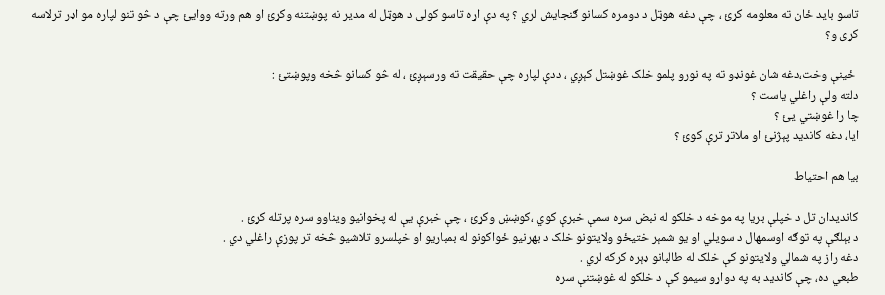تاسو بايد ځان ته معلومه کړئ ، چې دغه هوټل د دومره کسانو ګنجايش لري ؟ په دې اړه تاسو کولى د هوټل له مدير نه پوښتنه وکړئ او هم ورته ووايئ چې د څو تنو لپاره مو اډر ترلاسه کړى و؟

 ځينې وخت،دغه شان غونډو ته په نورو پلمو خلک غوښتل کېږي ، ددې لپاره چې حقيقت ته ورسېږئ ، له څو کسانو څخه وپوښتئ :
دلته ولې راغلي ياست ؟
چا را غوښتي يئ ؟
ايا، دغه کانديد پېژنئ او ملاتړ ترې کوئ ؟

بيا هم احتياط

کانديدان تل د خپلې بريا په موخه د خلکو له نبض سره سمې خبرې کوي ،کوښښ وکړئ ، چې خبرې يې له پخوانيو ويناوو سره پرتله کړئ .
د بېلګې په توګه اوسمهال د سويلي او يو شمېر ختيځو ولايتونو خلک د بهرنيو ځواکونو له بمباريو او خپلسرو تلاشيو څخه تر پوزې راغلي دي .
دغه راز په شمالي ولايتونو کې خلک له طالبانو ډېره کرکه لري .
طبعي ده، چې کانديد به په دواړو سيمو کې د خلکو له غوښتنې سره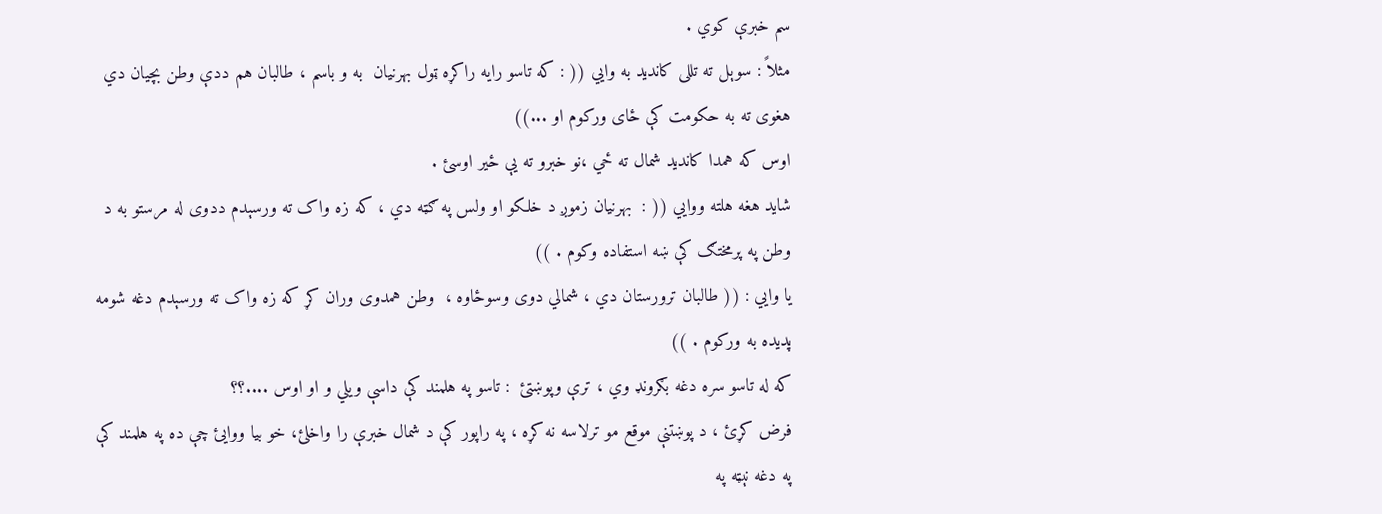سم خبرې کوي .
مثلاً : سوېل ته تللى کانديد به وايي (( : که تاسو رايه راکړه ټول بهرنيان  به و باسم ، طالبان هم ددې وطن بچيان دي هغوى ته به حکومت کې ځاى ورکوم او ...))
اوس که همدا کانديد شمال ته ځي ،نو خبرو ته يې ځير اوسئ .
شايد هغه هلته ووايي (( :  بهرنيان زموږ د خلکو او ولس په ګټه دي ، که زه واک ته ورسېدم ددوى له مرستو به د وطن په پرمختګ کې ښه استفاده وکوم . ))
يا وايي : (( طالبان ترورستان دي ، شمالي دوى وسوځاوه ،  وطن همدوى وران کړ که زه واک ته ورسېدم دغه شومه پديده به ورکوم . ))
که له تاسو سره دغه بګرونډ وي ، ترې وپوښتئ  : تاسو په هلمند کې داسې ويلي و او اوس ....؟؟
فرض کړئ ، د پوښتنې موقع مو ترلاسه نه کړه ، په راپور کې د شمال خبرې را واخلئ، خو بيا ووايئ چې ده په هلمند کې په دغه نېټه په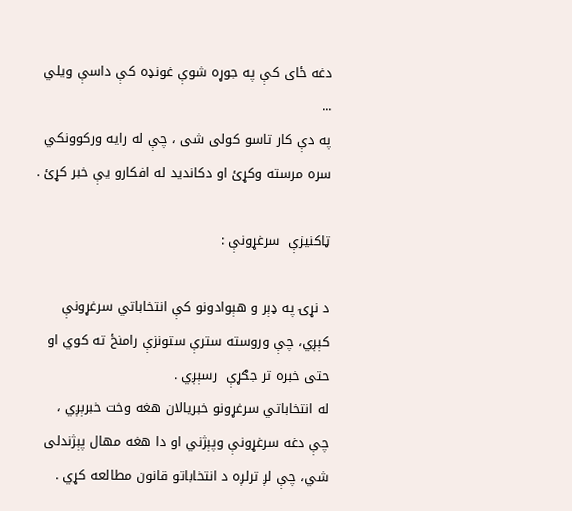دغه ځاى کې په جوړه شوې غونډه کې داسې ويلي ...
په دې کار تاسو کولى شى ، چې له رايه ورکوونکي سره مرسته وکړئ او دکانديد له افکارو يې خبر کړئ .

ټاکنيزې  سرغړونې :

د نړۍ په ډېر و هېوادونو کې انتخاباتي سرغړونې کېږي، چې وروسته سترې ستونزې رامنځ ته کوي او حتى خبره تر جګړې  رسېږي .
له انتخاباتي سرغړونو خبريالان هغه وخت خبرېږي ، چې دغه سرغړونې وپېژني او دا هغه مهال پېژندلى شي، چې لږ ترلږه د انتخاباتو قانون مطالعه کړي .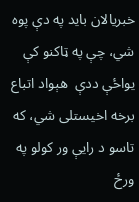خبريالان بايد په دې پوه شي، چې په ټاکنو کې يواځې ددې  هېواد اتباع برخه اخيستلى شي، که تاسو د رايې ور کولو په ورځ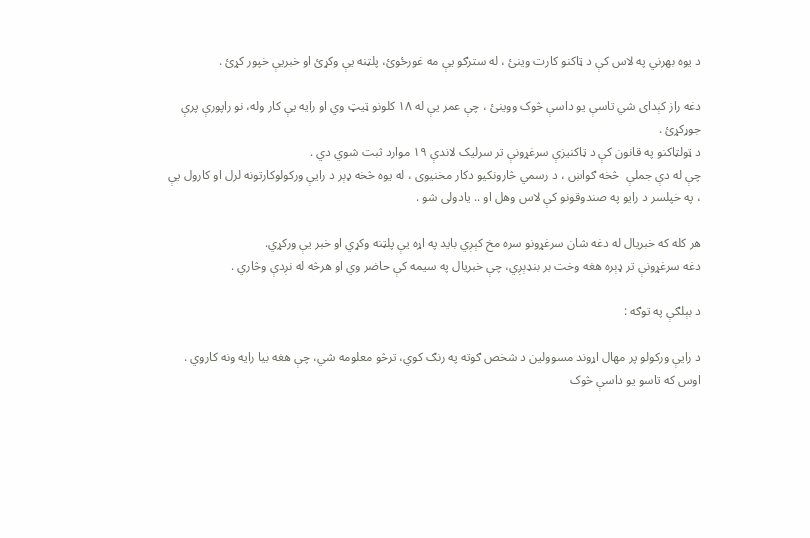د يوه بهرني په لاس کې د ټاکنو کارت وينئ ، له سترګو يې مه غورځوئ، پلټنه يې وکړئ او خبريې خپور کړئ .

دغه راز کېداى شي تاسې يو داسې څوک ووينئ ، چې عمر يې له ١٨ کلونو ټيټ وي او رايه يې کار وله، نو راپورې پرې جوړکړئ .
د ټولټاکنو په قانون کې د ټاکنيزې سرغړونې تر سرليک لاندې ١٩ موارد ثبت شوي دي .
چې له دې جملې  څخه ګواښ ، د رسمي څارونکيو دکار مخنيوى ، له يوه څخه ډېر د رايې ورکولوکارتونه لرل او کارول يې ، په خپلسر د رايو په صندوقونو کې لاس وهل او .. يادولى شو .

هر کله که خبريال له دغه شان سرغړونو سره مخ کېږي بايد په اړه يې پلټنه وکړي او خبر يې ورکړي.
دغه سرغړونې تر ډېره هغه وخت بر بنډېږي، چې خبريال په سيمه کې حاضر وي او هرڅه له نږدې وڅاري .

د بېلګې په توګه :

د رايې ورکولو پر مهال اړوند مسوولين د شخص ګوته په رنګ کوي، ترڅو معلومه شي، چې هغه بيا رايه ونه کاروي .
اوس که تاسو يو داسې څوک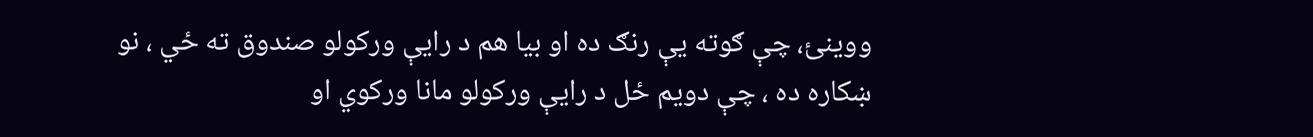ووينئ، چې ګوته يې رنګ ده او بيا هم د رايې ورکولو صندوق ته ځي ، نو ښکاره ده ، چې دويم ځل د رايې ورکولو مانا ورکوي او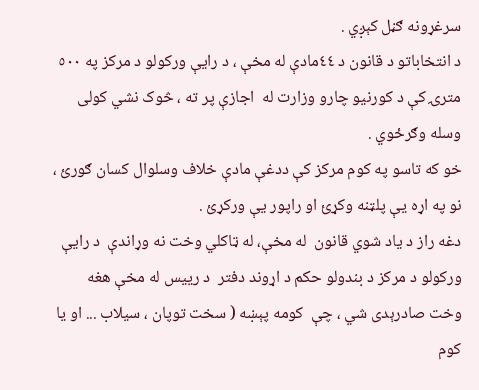سرغړونه ګڼل کېږي .
د انتخاباتو د قانون د ٤٤مادې له مخې ، د رايې ورکولو د مرکز په ٥٠٠ مترۍ کې د کورنيو چارو وزارت له  اجازې پر ته ، څوک نشي کولى وسله وګرځوي .
خو که تاسو په کوم مرکز کې ددغې مادې خلاف وسلوال کسان ګورئ ، نو په اړه يې پلټنه وکړئ او راپور يې ورکړئ .
دغه راز د ياد شوي قانون  له مخې، له ټاکلي وخت نه وړاندې  د رايې ورکولو د مرکز د بندولو حکم د اړوند دفتر  د رييس له مخې هغه وخت صادرېدى شي ، چې  کومه پېښه ( سخت توپان ، سيلاب ... او يا کوم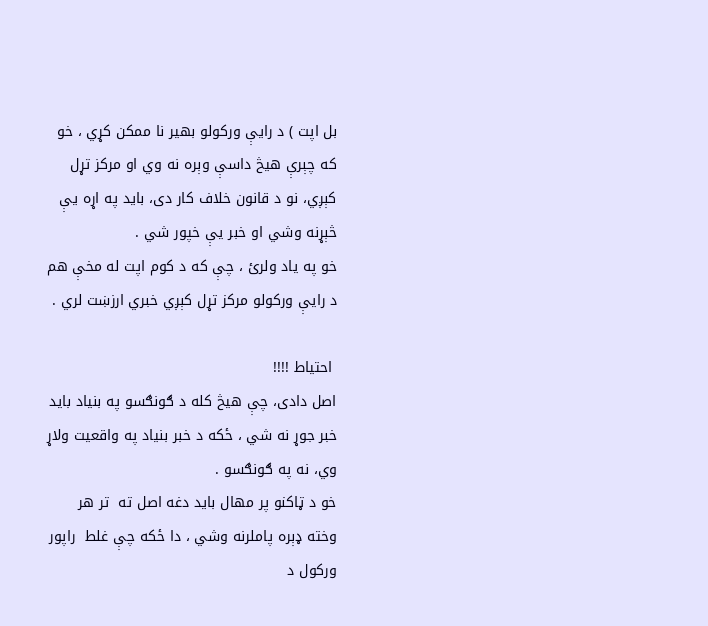بل اپت ) د رايې ورکولو بهير نا ممکن کړي ، خو که چېرې هيڅ داسې وېره نه وي او مرکز تړل کېږي، نو د قانون خلاف کار دى، بايد په اړه يې څېړنه وشي او خبر يې خپور شي .
خو په ياد ولرئ ، چې که د کوم اپت له مخې هم د رايې ورکولو مرکز تړل کېږي خبري ارزښت لري .

 احتياط !!!!
اصل دادى، چې هيڅ کله د ګونګسو په بنياد بايد خبر جوړ نه شي ، ځکه د خبر بنياد په واقعيت ولاړ وي، نه په ګونګسو .
خو د ټاکنو پر مهال بايد دغه اصل ته  تر هر  وخته ډېره پاملرنه وشي ، دا ځکه چې غلط  راپور ورکول د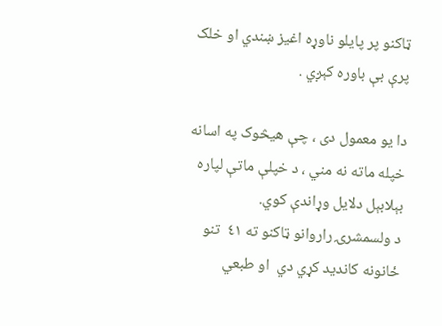ټاکنو پر پايلو ناوړه اغيز ښندي او خلک  پرې بې باوره کېږي .

دا يو معمول دى ، چې هيڅوک په اسانه خپله ماته نه مني ، د خپلې ماتې لپاره بېلابېل دلايل وړاندې کوي.
د ولسمشرۍ راروانو ټاکنو ته ٤١  تنو ځانونه کانديد کړي دي  او طبعي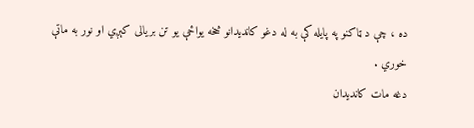ده ، چې د ټاکنو په پايله کې به له دغو کانديدانو څخه يواځې يو تن بريالى کېږي او نور به ماتې خوري .
دغه مات کانديدان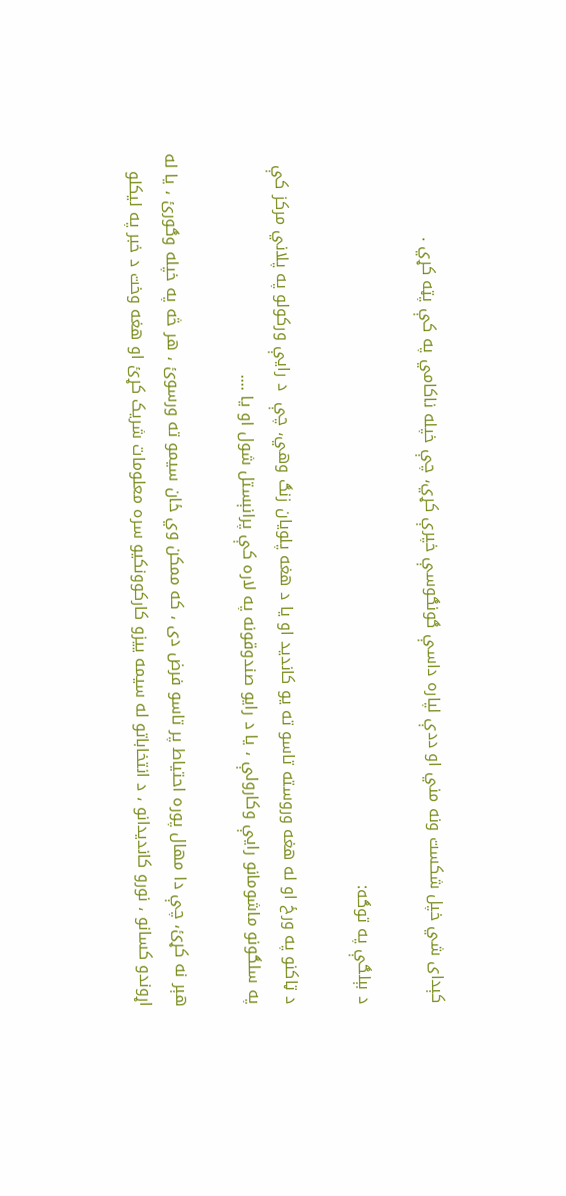کېداى شي خپل شکست ونه مني او ددې لپاره داسې ګونګوسې خپرې کړي، چې خپله ناکامي په کې پټه کړي .

د بېلګې په توګه:

د ټاکنو په ورځ او له هغه وروسته تاسو ته يو کانديد او يا د هغه پلويان زنګ وهي، چې  د رايې ورکولو په پلاني مرکز کې په سلګونو ماشومانو رايې وکارولې ، يا د رايو صندوقونه په لاره کې پرانېستل شول او يا ....

هېر نه کړئ، چې دا مهال پوره احتياط پر تاسو فرض دى ، که ممکن وي ځان سيمو ته ورسوئ ، هر څه په خپله وګورئ ، يا له اړوندو کسانو ، نورو کانديدانو ، د انتخاباتو له سيمه ييزو کارکوونکيو سره معلومات شريک کړئ او هغه وخت د خبر په ليکلو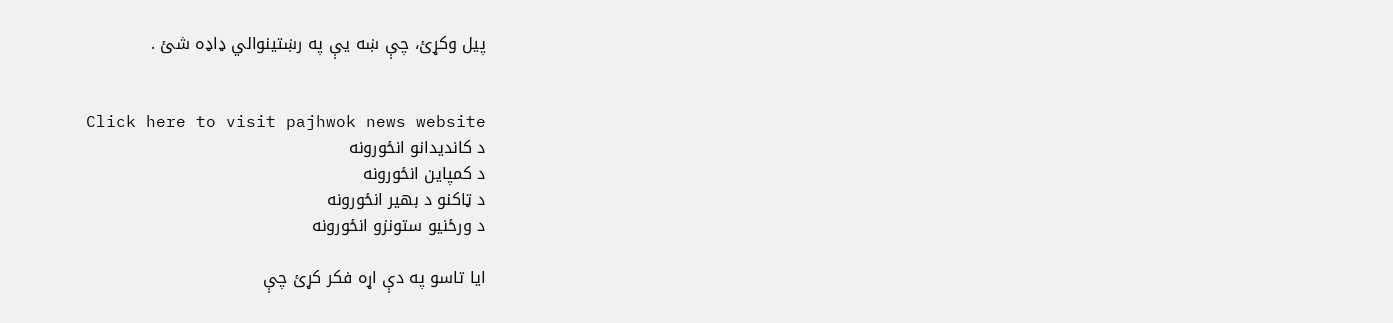پيل وکړئ، چې ښه يې په رښتينوالي ډاډه شئ .


Click here to visit pajhwok news website
د کانديدانو انځورونه
د کمپاين انځورونه
د ټاکنو د بهير انځورونه
د ورځنيو ستونزو انځورونه

ايا تاسو په دې اړه فکر کړئ چې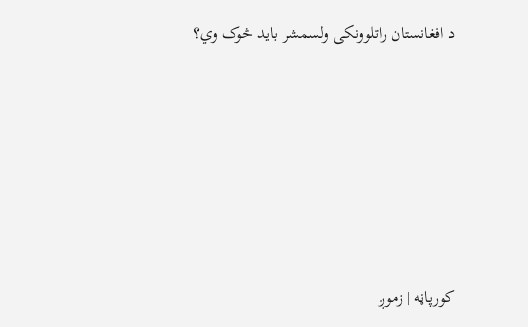د افغانستان راتلوونکى ولسمشر بايد څوک وي؟








كورپاڼه | زموږ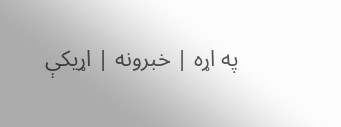په اړه | خبرونه | اړيكې